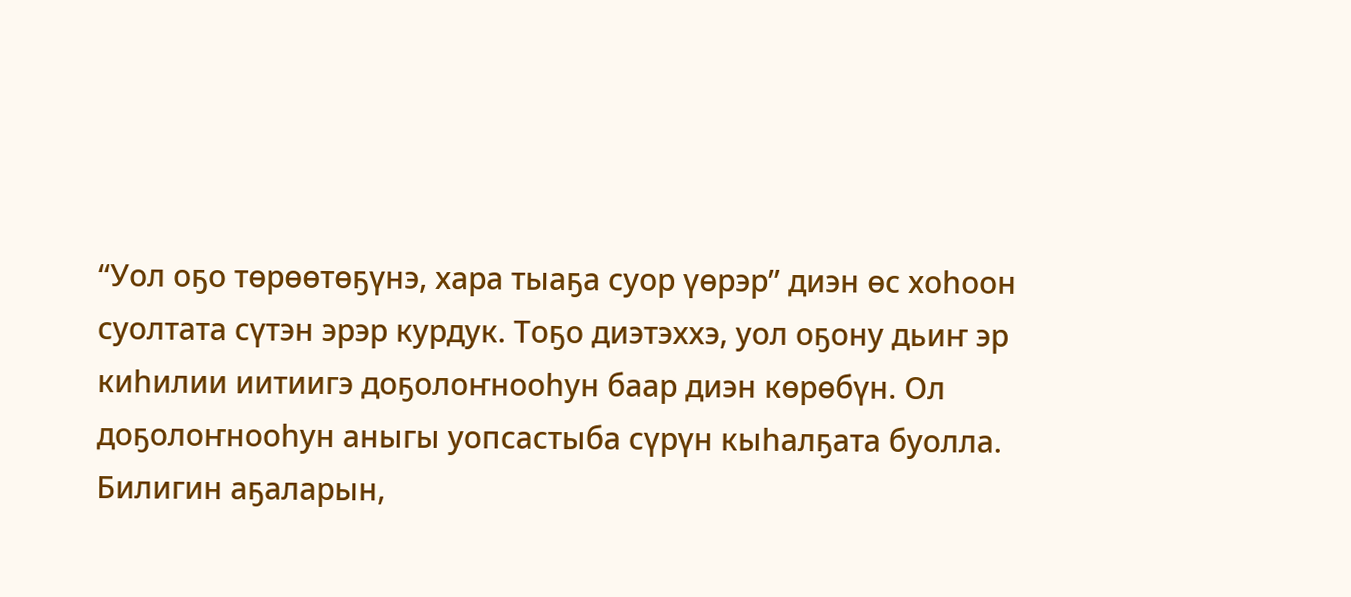“Уол оҕо төрөөтөҕүнэ, хара тыаҕа суор үөрэр” диэн өс хоһоон суолтата сүтэн эрэр курдук. Тоҕо диэтэххэ, уол оҕону дьиҥ эр киһилии иитиигэ доҕолоҥнооһун баар диэн көрөбүн. Ол доҕолоҥнооһун аныгы уопсастыба сүрүн кыһалҕата буолла.
Билигин аҕаларын,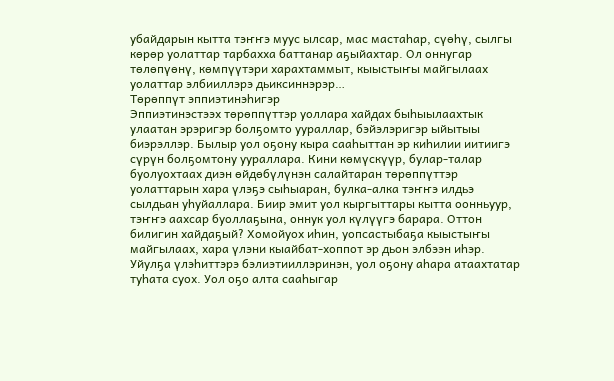убайдарын кытта тэҥҥэ муус ылсар, мас мастаһар, сүөһү, сылгы көрөр уолаттар тарбахха баттанар аҕыйахтар. Ол оннугар төлөпүөнү, көмпүүтэри харахтаммыт, кыыстыҥы майгылаах уолаттар элбииллэрэ дьиксиннэрэр…
Төрөппүт эппиэтинэһигэр
Эппиэтинэстээх төрөппүттэр уоллара хайдах быһыылаахтык улаатан эрэригэр болҕомто уураллар, бэйэлэригэр ыйытыы биэрэллэр. Былыр уол оҕону кыра сааһыттан эр киһилии иитиигэ сүрүн болҕомтону уураллара. Кини көмүскүүр, булар-талар буолуохтаах диэн өйдөбүлүнэн салайтаран төрөппүттэр уолаттарын хара үлэҕэ сыһыаран, булка-алка тэҥҥэ илдьэ сылдьан уһуйаллара. Биир эмит уол кыргыттары кытта оонньуур, тэҥҥэ аахсар буоллаҕына, оннук уол күлүүгэ барара. Оттон билигин хайдаҕый? Хомойуох иһин, уопсастыбаҕа кыыстыҥы майгылаах, хара үлэни кыайбат-хоппот эр дьон элбээн иһэр. Уйулҕа үлэһиттэрэ бэлиэтииллэринэн, уол оҕону аһара атаахтатар туһата суох. Уол оҕо алта сааһыгар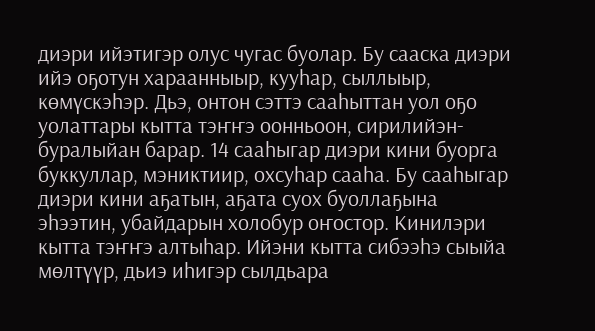диэри ийэтигэр олус чугас буолар. Бу сааска диэри ийэ оҕотун хараанныыр, кууһар, сыллыыр, көмүскэһэр. Дьэ, онтон сэттэ сааһыттан уол оҕо уолаттары кытта тэҥҥэ оонньоон, сирилийэн-буралыйан барар. 14 сааһыгар диэри кини буорга буккуллар, мэниктиир, охсуһар сааһа. Бу сааһыгар диэри кини аҕатын, аҕата суох буоллаҕына эһээтин, убайдарын холобур оҥостор. Кинилэри кытта тэҥҥэ алтыһар. Ийэни кытта сибээһэ сыыйа мөлтүүр, дьиэ иһигэр сылдьара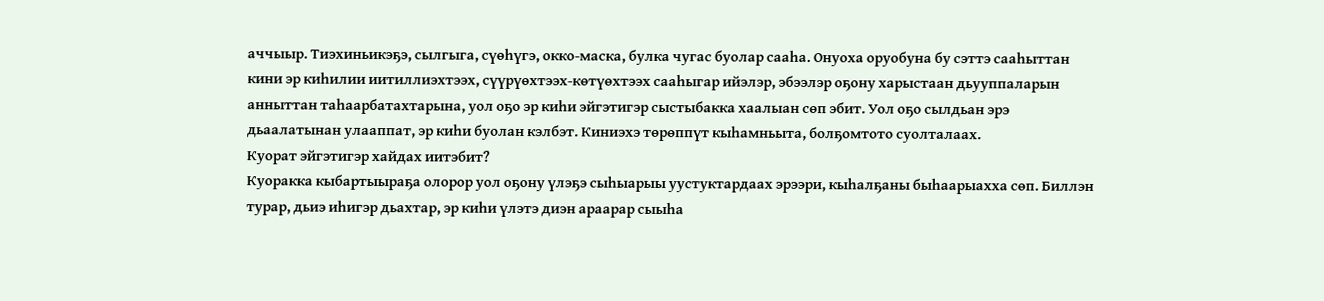аччыыр. Тиэхиньикэҕэ, сылгыга, сүөһүгэ, окко-маска, булка чугас буолар сааһа. Онуоха оруобуна бу сэттэ сааһыттан кини эр киһилии иитиллиэхтээх, сүүрүөхтээх-көтүөхтээх сааһыгар ийэлэр, эбээлэр оҕону харыстаан дьууппаларын анныттан таһаарбатахтарына, уол оҕо эр киһи эйгэтигэр сыстыбакка хаалыан сөп эбит. Уол оҕо сылдьан эрэ дьаалатынан улааппат, эр киһи буолан кэлбэт. Киниэхэ төрөппүт кыһамньыта, болҕомтото суолталаах.
Куорат эйгэтигэр хайдах иитэбит?
Куоракка кыбартыыраҕа олорор уол оҕону үлэҕэ сыһыарыы уустуктардаах эрээри, кыһалҕаны быһаарыахха сөп. Биллэн турар, дьиэ иһигэр дьахтар, эр киһи үлэтэ диэн араарар сыыһа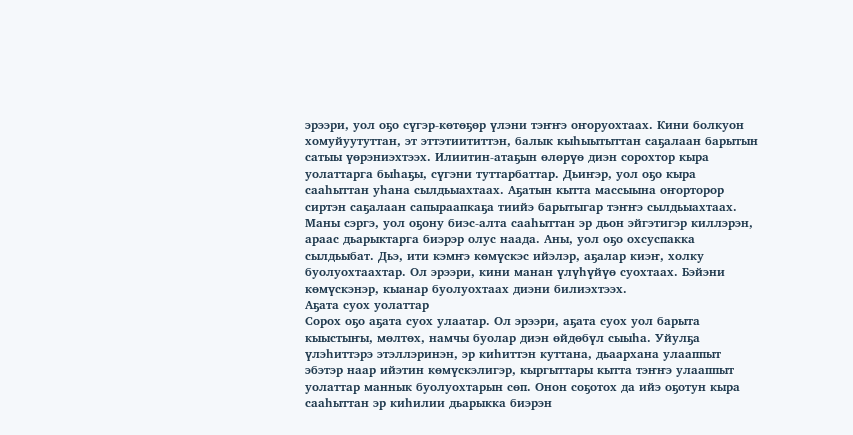эрээри, уол оҕо сүгэр-көтөҕөр үлэни тэҥҥэ оҥоруохтаах. Кини болкуон хомуйуутуттан, эт эттэтиититтэн, балык кыһыытыттан саҕалаан барытын сатыы үөрэниэхтээх. Илиитин-атаҕын өлөрүө диэн сорохтор кыра уолаттарга быһаҕы, сүгэни туттарбаттар. Дьиҥэр, уол оҕо кыра сааһыттан уһана сылдьыахтаах. Аҕатын кытта массыына оҥорторор сиртэн саҕалаан сапыраапкаҕа тиийэ барытыгар тэҥҥэ сылдьыахтаах. Маны сэргэ, уол оҕону биэс-алта сааһыттан эр дьон эйгэтигэр киллэрэн, араас дьарыктарга биэрэр олус наада. Аны, уол оҕо охсуспакка сылдьыбат. Дьэ, ити кэмҥэ көмүскэс ийэлэр, аҕалар киэҥ, холку буолуохтаахтар. Ол эрээри, кини манан үлүһүйүө суохтаах. Бэйэни көмүскэнэр, кыанар буолуохтаах диэни билиэхтээх.
Аҕата суох уолаттар
Сорох оҕо аҕата суох улаатар. Ол эрээри, аҕата суох уол барыта кыыстыҥы, мөлтөх, намчы буолар диэн өйдөбүл сыыһа. Уйулҕа үлэһиттэрэ этэллэринэн, эр киһиттэн куттана, дьаархана улааппыт эбэтэр наар ийэтин көмүскэлигэр, кыргыттары кытта тэҥҥэ улааппыт уолаттар маннык буолуохтарын сөп. Онон соҕотох да ийэ оҕотун кыра сааһыттан эр киһилии дьарыкка биэрэн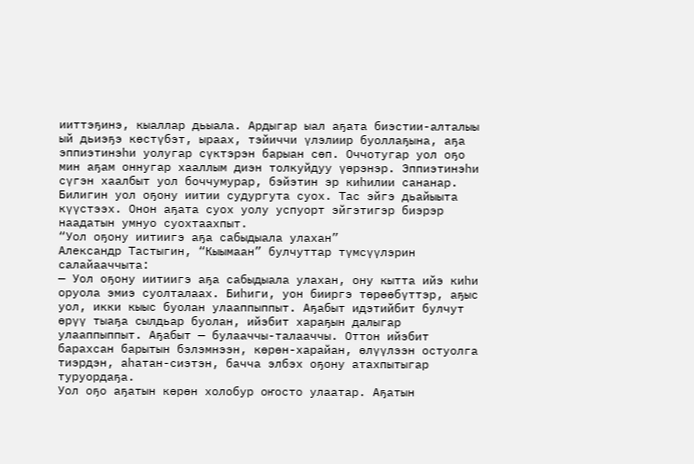ииттэҕинэ, кыаллар дьыала. Ардыгар ыал аҕата биэстии-алталыы ый дьиэҕэ көстүбэт, ыраах, тэйиччи үлэлиир буоллаҕына, аҕа эппиэтинэһи уолугар сүктэрэн барыан сөп. Оччотугар уол оҕо мин аҕам оннугар хааллым диэн толкуйдуу үөрэнэр. Эппиэтинэһи сүгэн хаалбыт уол боччумурар, бэйэтин эр киһилии сананар.
Билигин уол оҕону иитии судургута суох. Тас эйгэ дьайыыта күүстээх. Онон аҕата суох уолу успуорт эйгэтигэр биэрэр наадатын умнуо суохтаахпыт.
“Уол оҕону иитиигэ аҕа сабыдыала улахан”
Александр Тастыгин, “Кыымаан” булчуттар түмсүүлэрин салайааччыта:
— Уол оҕону иитиигэ аҕа сабыдыала улахан, ону кытта ийэ киһи оруола эмиэ суолталаах. Биһиги, уон бииргэ төрөөбүттэр, аҕыс уол, икки кыыс буолан улааппыппыт. Аҕабыт идэтийбит булчут өрүү тыаҕа сылдьар буолан, ийэбит хараҕын далыгар улааппыппыт. Аҕабыт — булааччы-талааччы. Оттон ийэбит барахсан барытын бэлэмнээн, көрөн-харайан, өлүүлээн остуолга тиэрдэн, аһатан-сиэтэн, бачча элбэх оҕону атахпытыгар туруордаҕа.
Уол оҕо аҕатын көрөн холобур оҥосто улаатар. Аҕатын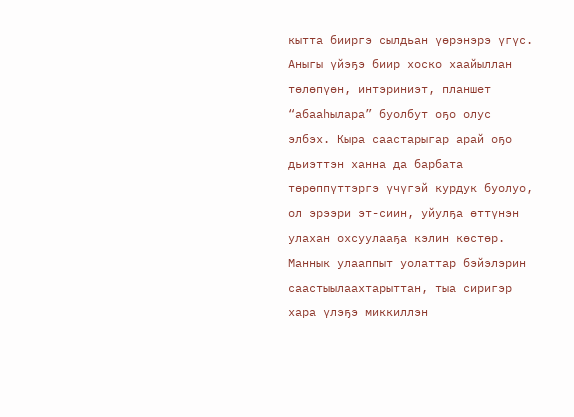кытта бииргэ сылдьан үөрэнэрэ үгүс. Аныгы үйэҕэ биир хоско хаайыллан төлөпүөн, интэриниэт, планшет “абааһылара” буолбут оҕо олус элбэх. Кыра саастарыгар арай оҕо дьиэттэн ханна да барбата төрөппүттэргэ үчүгэй курдук буолуо, ол эрээри эт-сиин, уйулҕа өттүнэн улахан охсуулааҕа кэлин көстөр. Маннык улааппыт уолаттар бэйэлэрин саастыылаахтарыттан, тыа сиригэр хара үлэҕэ миккиллэн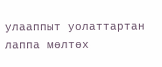улааппыт уолаттартан лаппа мөлтөх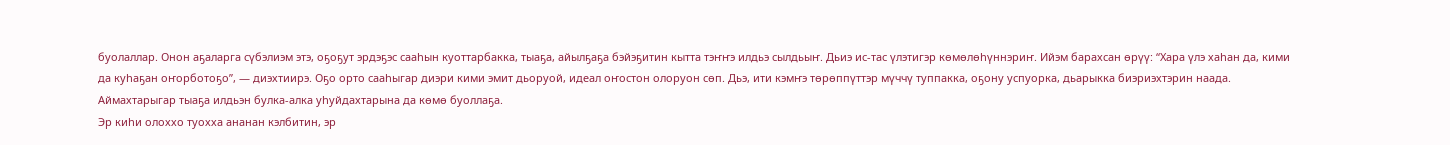буолаллар. Онон аҕаларга сүбэлиэм этэ, оҕоҕут эрдэҕэс сааһын куоттарбакка, тыаҕа, айылҕаҕа бэйэҕитин кытта тэҥҥэ илдьэ сылдьыҥ. Дьиэ ис-тас үлэтигэр көмөлөһүннэриҥ. Ийэм барахсан өрүү: “Хара үлэ хаһан да, кими да куһаҕан оҥорботоҕо”, — диэхтиирэ. Оҕо орто сааһыгар диэри кими эмит дьоруой, идеал оҥостон олоруон сөп. Дьэ, ити кэмҥэ төрөппүттэр мүччү туппакка, оҕону успуорка, дьарыкка биэриэхтэрин наада. Аймахтарыгар тыаҕа илдьэн булка-алка уһуйдахтарына да көмө буоллаҕа.
Эр киһи олоххо туохха ананан кэлбитин, эр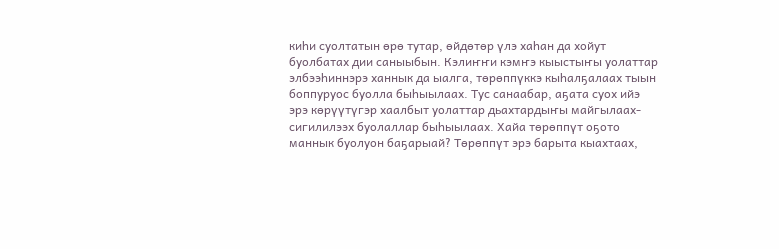киһи суолтатын өрө тутар, өйдөтөр үлэ хаһан да хойут буолбатах дии саныыбын. Кэлиҥҥи кэмҥэ кыыстыҥы уолаттар элбээһиннэрэ ханнык да ыалга, төрөппүккэ кыһалҕалаах тыын боппуруос буолла быһыылаах. Тус санаабар, аҕата суох ийэ эрэ көрүүтүгэр хаалбыт уолаттар дьахтардыҥы майгылаах-сигилилээх буолаллар быһыылаах. Хайа төрөппүт оҕото маннык буолуон баҕарыай? Төрөппүт эрэ барыта кыахтаах,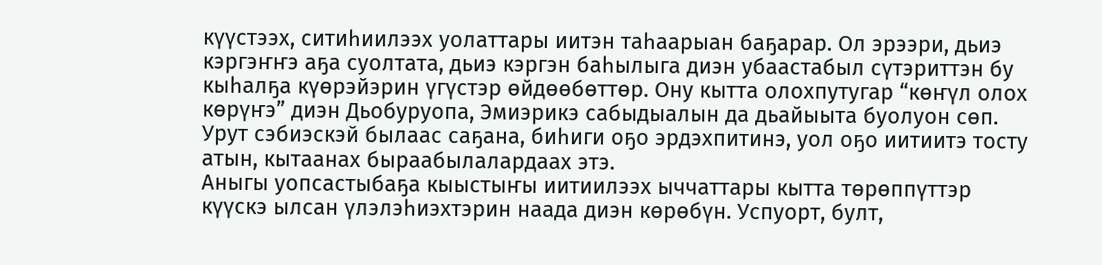күүстээх, ситиһиилээх уолаттары иитэн таһаарыан баҕарар. Ол эрээри, дьиэ кэргэҥҥэ аҕа суолтата, дьиэ кэргэн баһылыга диэн убаастабыл сүтэриттэн бу кыһалҕа күөрэйэрин үгүстэр өйдөөбөттөр. Ону кытта олохпутугар “көҥүл олох көрүҥэ” диэн Дьобуруопа, Эмиэрикэ сабыдыалын да дьайыыта буолуон сөп. Урут сэбиэскэй былаас саҕана, биһиги оҕо эрдэхпитинэ, уол оҕо иитиитэ тосту атын, кытаанах быраабылалардаах этэ.
Аныгы уопсастыбаҕа кыыстыҥы иитиилээх ыччаттары кытта төрөппүттэр күүскэ ылсан үлэлэһиэхтэрин наада диэн көрөбүн. Успуорт, булт,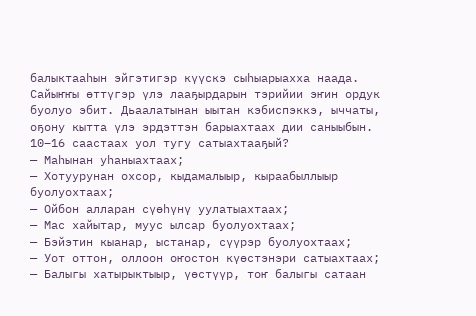балыктааһын эйгэтигэр күүскэ сыһыарыахха наада. Сайыҥҥы өттүгэр үлэ лааҕырдарын тэрийии эҥин ордук буолуо эбит. Дьаалатынан ыытан кэбиспэккэ, ыччаты, оҕону кытта үлэ эрдэттэн барыахтаах дии саныыбын.
10–16 саастаах уол тугу сатыахтааҕый?
— Маһынан уһаныахтаах;
— Хотуурунан охсор, кыдамалыыр, кыраабыллыыр буолуохтаах;
— Ойбон алларан сүөһүнү уулатыахтаах;
— Мас хайытар, муус ылсар буолуохтаах;
— Бэйэтин кыанар, ыстанар, сүүрэр буолуохтаах;
— Уот оттон, оллоон оҥостон күөстэнэри сатыахтаах;
— Балыгы хатырыктыыр, үөстүүр, тоҥ балыгы сатаан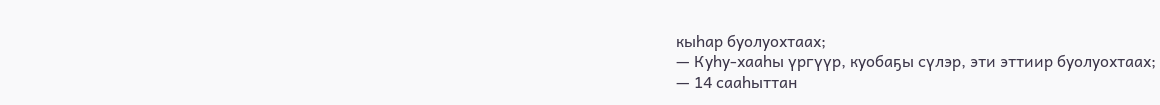кыһар буолуохтаах;
— Куһу-хааһы үргүүр, куобаҕы сүлэр, эти эттиир буолуохтаах;
— 14 сааһыттан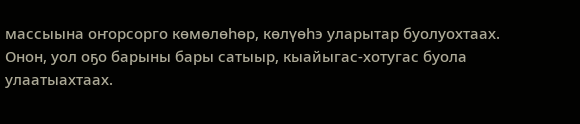массыына оҥорсорго көмөлөһөр, көлүөһэ уларытар буолуохтаах.
Онон, уол оҕо барыны бары сатыыр, кыайыгас-хотугас буола улаатыахтаах.